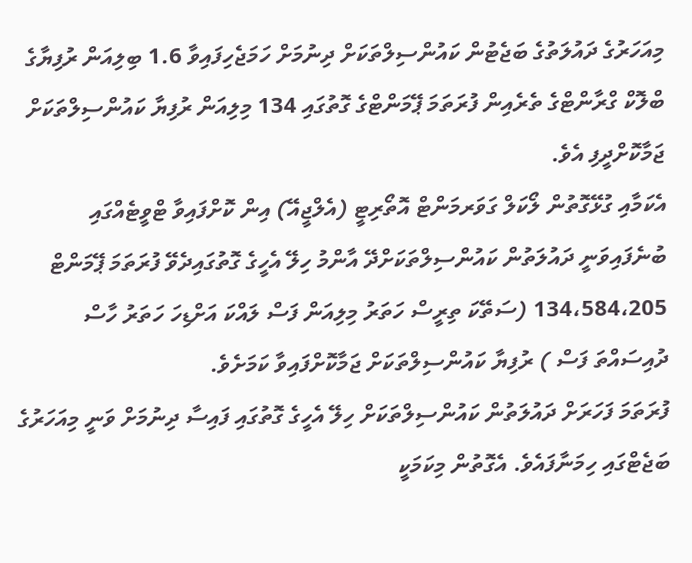މިއަހަރުގެ ދައުލަތުގެ ބަޖެޓުން ކައުންސިލްތަކަށް ދިނުމަށް ހަމަޖެހިފައިވާ 1.6 ބިލިއަން ރުފިޔާގެ ބްލޮކް ގްރާންޓްގެ ތެރެއިން ފުރަތަމަ ޕޭމަންޓްގެ ގޮތުގައި 134 މިލިއަން ރުފިޔާ ކައުންސިލްތަކަށް ޖަމާކޮށްދީފި އެވެ.
އެކަމާއި ގުޅޭގޮތުން ލޯކަލް ގަވަރމަންޓް އޮތޯރިޓީ (އެލްޖީއޭ) އިން ކޮށްފައިވާ ޓްވީޓެއްގައި ބުނެފައިވަނީ ދައުލަތުން ކައުންސިލްތަކަށްދޭ އާންމު ހިލޭ އެހީގެ ގޮތުގައިދެވޭ ފުރަތަމަ ޕޭމަންޓް 134،584،205 (ސަތޭކަ ތިރީސް ހަތަރު މިލިއަން ފަސް ލައްކަ އަށްޑިހަ ހަތަރު ހާސް ދުއިސައްތަ ފަސް ) ރުފިޔާ ކައުންސިލްތަކަށް ޖަމާކޮށްފައިވާ ކަމަށެވެ.
ފުރަތަމަ ފަހަރަށް ދައުލަތުން ކައުންސިލްތަކަށް ހިލޭ އެހީގެ ގޮތުގައި ފައިސާ ދިނުމަށް ވަނީ މިއަހަރުގެ ބަޖެޓްގައި ހިމަނާފައެވެ. އެގޮތުން މިކަމަކީ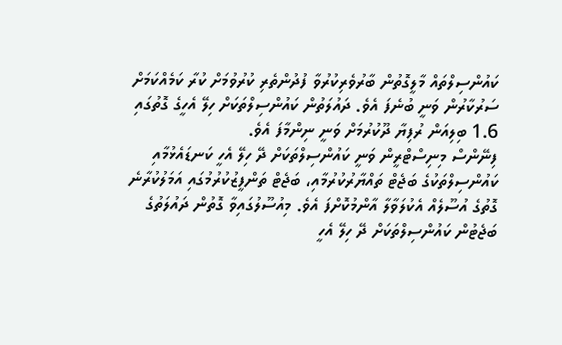ކައުންސިލްތައް މާލީގޮތުން ބާރުވެރިކުރުވާ ފުދުންތެރި ކުރުވުމަށް ކުރާ ކަމެއްކަމަށް ސަރުކާރުން ވަނީ ބުނެފަ އެވެ. ދައުލަތުން ކައުންސިލްތަކަށް ހިލޭ އެހީގެ ގޮތުގައި 1.6 ބިލިއަން ރުފިޔާ ދޫކުރުމަށް ވަނީ ނިންމާފަ އެވެ.
ފިނޭންސް މިނިސްޓްރީން ވަނީ ކައުންސިލްތަކަށް ދޭ ހިލޭ އެހީ ކަނޑައެޅުމާއި ކައުންސިލްތަކުގެ ބަޖެޓް ތައްޔާރުކުރުމާއި، ބަޖެޓް ތަންފީޒުކުރުމުގައި އަމަލުކުރާނެ ގޮތުގެ އުސޫލެއް އެކުލަވާލާ އާންމުކޮށްފަ އެވެ. މިއުސޫލުގައިވާ ގޮތުން ދައުލަތުގެ ބަޖެޓުން ކައުންސިލްތަކަށް ދޭ ހިލޭ އެހީ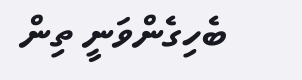ބެހިގެންވަނީ ތިން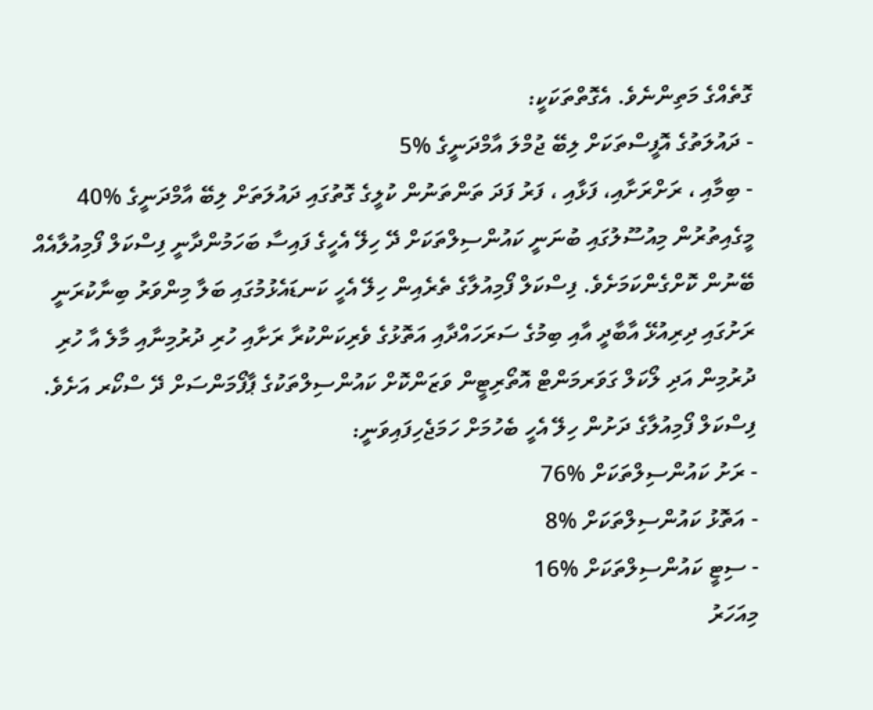ގޮތެއްގެ މަތިންނެވެ. އެގޮތްތަކަކީ:
- ދައުލަތުގެ އޮފީސްތަކަށް ލިބޭ ޖުމްލަ އާމްދަނީގެ %5
- ބިމާއި ، ރަށްރަށާއި، ފަޅާއި ، ފަރު ފަދަ ތަންތަނުން ކުލީގެ ގޮތުގައި ދައުލަތަށް ލިބޭ އާމްދަނީގެ %40
މީގެއިތުރުން މިއުސޫލުގައި ބުނަނީ ކައުންސިލްތަކަށް ދޭ ހިލޭ އެހީގެ ފައިސާ ބަހަމުންދާނީ ފިސްކަލް ފޯމިއުލާއެއް ބޭނުން ކޮށްގެންކަމަށެވެ. ފިސްކަލް ފޯމިއުލާގެ ތެރެއިން ހިލޭ އެހީ ކަނޑައެޅުމުގައި ބަލާ މިންވަރު ބިނާކުރަނީ ރަށުގައި ދިރިއުޅޭ އާބާދީ އާއި ބިމުގެ ސަރަހައްދާއި އަތޮޅުގެ ވެރިކަންކުރާ ރަށާއި ހުރި ދުރުމިނާއި މާލެ އާ ހުރި ދުރުމިން އަދި ލޯކަލް ގަވަރމަންޓް އޮތޯރިޓީން ވަޒަންކޮށް ކައުންސިލްތަކުގެ ޕާފޯމަންސަށް ދޭ ސްކޯރ އަށެވެ.
ފިސްކަލް ފޯމިއުލާގެ ދަށުން ހިލޭ އެހީ ބެހުމަށް ހަމަޖެހިފައިވަނީ:
- ރަށު ކައުންސިލްތަކަށް %76
- އަތޮޅު ކައުންސިލްތަކަށް %8
- ސިޓީ ކައުންސިލްތަކަށް %16
މިއަހަރު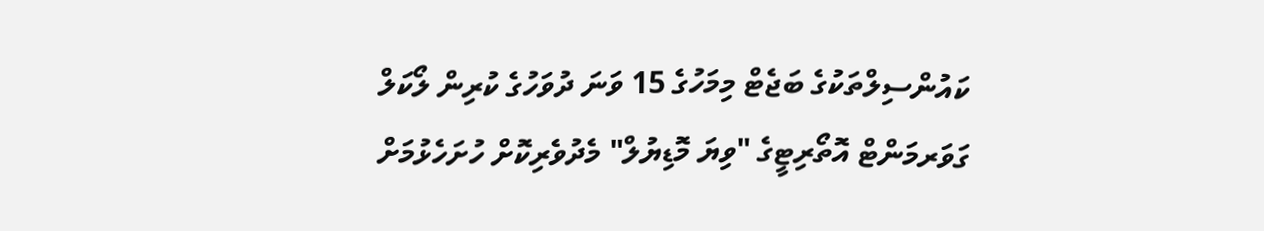ކައުންސިލްތަކުގެ ބަޖެޓް މިމަހުގެ 15 ވަނަ ދުވަހުގެ ކުރިން ލޯކަލް ގަވަރމަންޓް އޮތޯރިޓީގެ "ވިޔަ މޮޑިޔުލް" މެދުވެރިކޮށް ހުށަހެޅުމަށް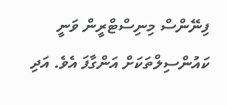ފިނޭންސް މިނިސްޓްރީން ވަނީ ކައުންސިލްތަކަށް އަންގާފަ އެވެ. އަދި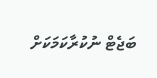ބަޖެޓް ނުކުރާކަމަކަށް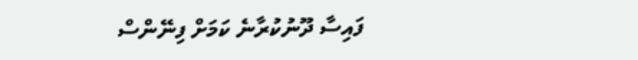ފައިސާ ދޫނުކުރާނެ ކަމަށް ފިނޭންސް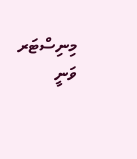މިނިސްޓަރ ވަނީ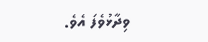ވިދާޅުވެފަ އެވެ.